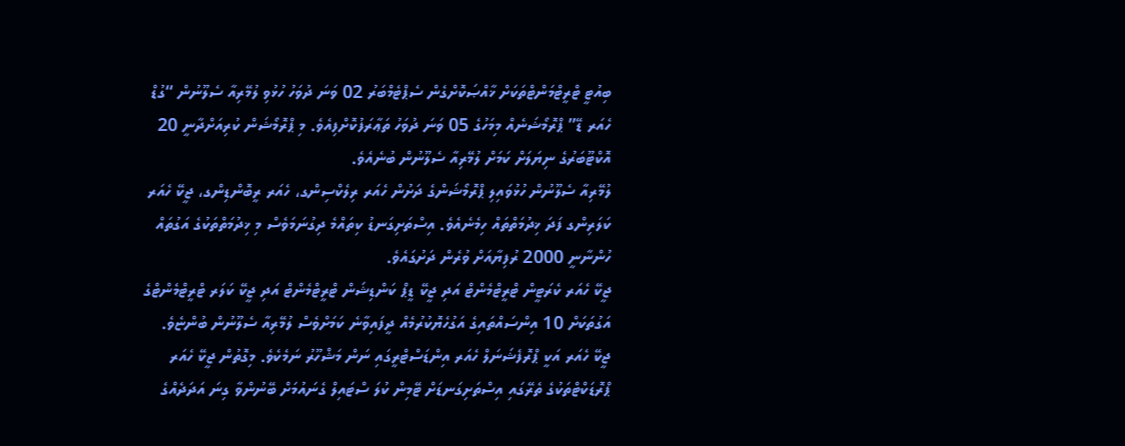ބިއުޓީ ޓްރީޓްމަންޓްތަކަށް ޚާއްޞަކޮށްގެން ސެޕްޓެމްބަރު 02 ވަނަ ދުވަހު ހުޅުވި ލުމޭރިއާ ސެލޫނުން “ގުޑް ހެއަރ ޑޭ” ޕްރޮމޯޝަނެއް މިމަހުގެ 05 ވަނަ ދުވަހު ތަޢާރަފުކޮށްފިއެވެ. މި ޕްރޮމޯޝަން ކުރިއަށްދާނީ 20 އޮކްޓޫބަރުގެ ނިޔަލަށް ކަމަށް ލުމޭރިއާ ސެލޫނުން ބުނެއެވެ.
ލުމޭރިއާ ސެލޫނުން ހުޅުވައިލި ޕްރޮމޯޝަންގެ ދަށުން ހެއަރ ރިލެކްސިންގ، ހެއަރ ރީބޮންޑިންގ، ޖީކޭ ހެއަރ ކަލަރިންގ ފަދަ ޚިދުމަތްތައް ހިމެނެއެވެ. އިސްތަށިގަނޑު ކިތައްމެ ދިގުނަމަވެސް މި ޚިދުމަތްތަކުގެ އަގުތައް ހުންނާނީ 2000 ރުފިޔާއަށް ވުރެން ދަށުގައެވެ.
ޖީކޭ ހެއަރ ކެރަޓީން ޓްރީޓްމެންޓް އަދި ޖީކޭ ޑީޕް ކަންޑިޝަން ޓްރީޓްމެންޓް އަދި ޖީކޭ ކަލަރ ޓްރީޓްމެންޓްގެ އަގުތަކަށް 10 އިންސައްތައިގެ އަގުހެޔޮކުރުމެއް ދީފައިވާނެ ކަމަށްވެސް ލުމޭރިއާ ސެލޫނުން ބުންޏެވެ.
ޖީކޭ ހެއަރ އަކީ ޕްރޮފެޝަނަލް ހެއަރ އިންޑަސްޓްރީގައި ނަން މަޝްހޫރު ނަމެކެވެ. މިގޮތުން ޖީކޭ ހެއަރ ޕްރޮޑަކްޓްތަކުގެ ތެރޭގައި އިސްތަށިގަނޑަށް ޓޭމިން ކުލަ ސްޓައިލް ގެނައުމަށް ބޭނުންވާ ގިނަ އަދަދެއްގެ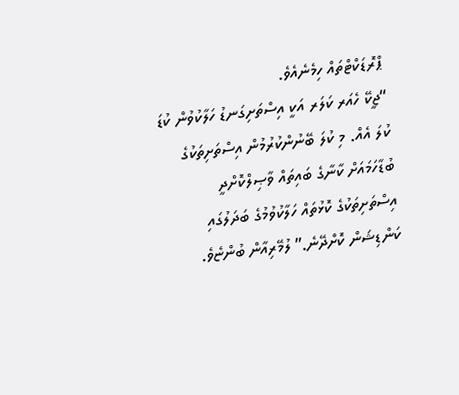ޕްރޮޑަކްޓްތައް ހިމެނެއެވެ.
“ޖީކޭ ހެއަރ ކަލަރ އަކީ އިސްތަށިގަނޑު ހަލާކުވުން ކުޑަ ކުލަ އެއް. މި ކުލަ ބޭނުންކުރުމުން އިސްތަށިތަކުގެ ބުޑާހަމައަށް ކާނާގެ ބައިތައް ވާޞިލްކޮށްދީ އިސްތަށިތަކުގެ ކޮޅުތައް ހަލާކުވުމުގެ ބަދަލުގައި ކަންޑިޝަން ކޮށްދޭނެ.” ލުމޭރިއާން ބުންޏެވެ.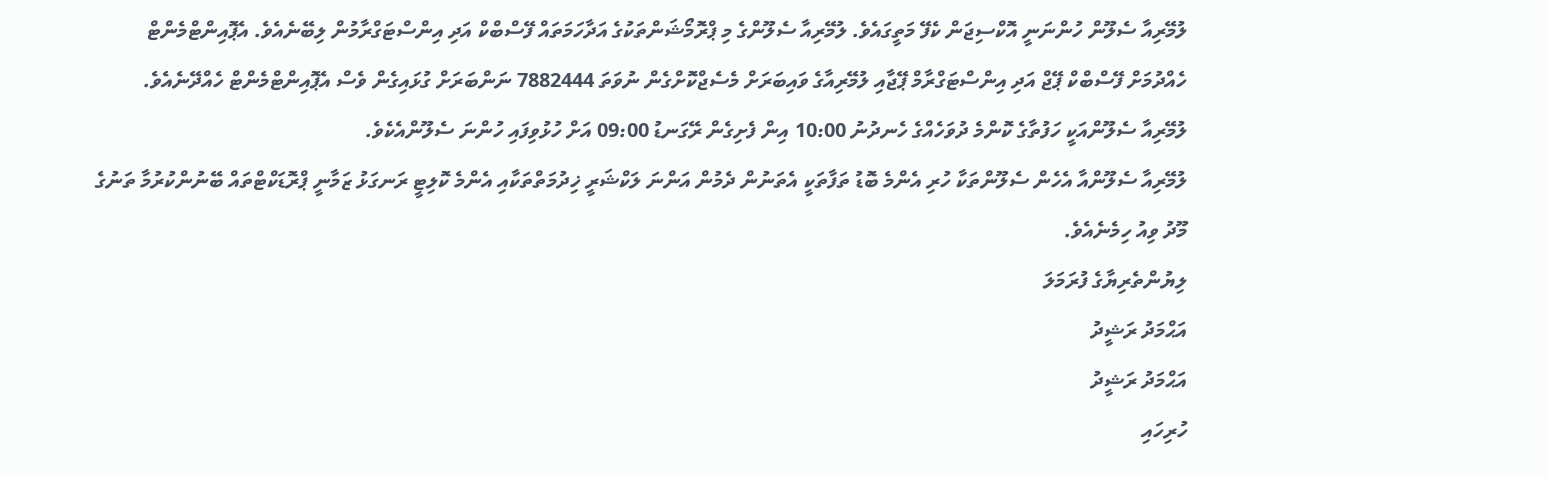ލުމޭރިއާ ސެލޫން ހުންނަނީ އޮކްސިޖަން ކެފޭ މަތީގައެވެ. ލުމޭރިއާ ސެލޫންގެ މި ޕްރޮމޯޝަންތަކުގެ އަދާހަމަތައް ފޭސްބްކް އަދި އިންސްޓަގްރާމުން ލިބޭނެއެވެ. އެޕޮއިންޓްމެންޓް ހެއްދުމަށް ފޭސްބްކް ޕޭޖް އަދި އިންސްޓަގްރާމް ޕޭޖާއި ލުމޭރިއާގެ ވައިބަރަށް މެސެޖްކޮށްގެން ނުވަތަ 7882444 ނަންބަރަށް ގުޅައިގެން ވެސް އެޕޮއިންޓްމެންޓް ހެއްދޭނެއެވެ.
ލުމޭރިއާ ސެލޫންއަކީ ހަފުތާގެ ކޮންމެ ދުވަހެއްގެ ހެނދުނު 10:00 އިން ފެށިގެން ރޭގަނޑު 09:00 އަށް ހުޅުވިފައި ހުންނަ ސެލޫންއެކެވެ.
ލުމޭރިއާ ސެލޫންއާ އެހެން ސެލޫންތަކާ ހުރި އެންމެ ބޮޑު ތަފާތަކީ އެތަނުން ދެމުން އަންނަ ލަކްޝަރީ ޚިދުމަތްތަކާއި އެންމެ ކޮލިޓީ ރަނގަޅު ޒަމާނީ ޕްރޮޑަކްޓްތައް ބޭނުންކުރުމާ ތަނުގެ މޫދު ވިއު ހިމެނެއެވެ.
ލިޔުންތެރިޔާގެ ފުރަމަލަ
އަޙްމަދު ރަޝީދު
އަޙްމަދު ރަޝީދު
ހުރިހައި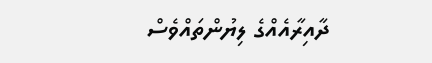ދާއިރާއެއްގެ ލިޔުންތައްވެސް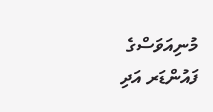މުނިއަވަސްގެ ފައުންޑަރ އަދި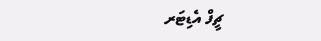ޗީފް އެޑިޓަރ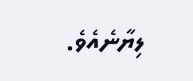ލިޔާނެއެވެ.